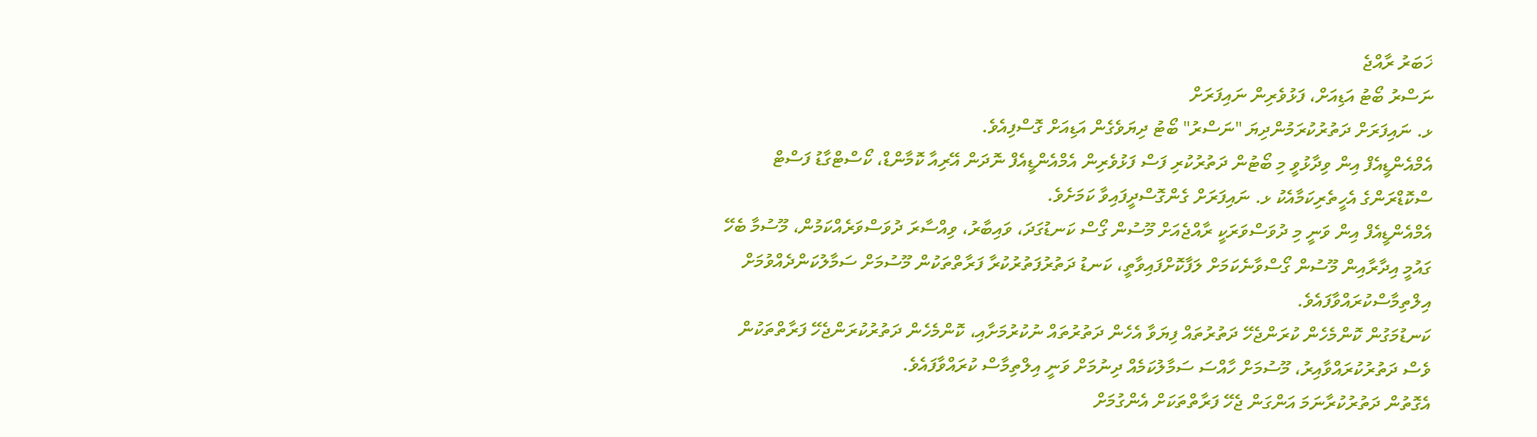ޚަބަރު ރާއްޖެ
ނަސްރު ބޯޓު އަޑިއަށް، ފަޅުވެރިން ނައިފަރަށް
ޅ. ނައިފަރަށް ދަތުރުކުރަމުންދިޔަ "ނަސްރު" ބޯޓު ދިޔަވެގެން އަޑިއަށް ގޮސްފިއެވެ.
އެމްއެންޑީއެފް އިން ވިދާޅުވީ މި ބޯޓުން ދަތުރުކުރި ފަސް ފަޅުވެރިން އެމްއެންޑީއެފް ނޮދަން އޭރިއާ ކޮމާންޑް، ކޯސްޓްގާޑު ފަސްޓް ސްކޮޑްރަންގެ އެހީތެރިކަމާއެކު ޅ. ނައިފަރަށް ގެންގޮސްދީފައިވާ ކަމަށެވެ.
އެމްއެންޑީއެފް އިން ވަނީ މި ދުވަސްވަރަކީ ރާއްޖެއަށް މޫސުން ގޯސް ކަނޑުގަދަ، ވައިބާރު، ވިއްސާރަ ދުވަސްވަރެއްކަމުން، މޫސުމާ ބެހޭ ގައުމީ އިދާރާއިން މޫސުން ގޯސްވާނެކަމަށް ލަފާކޮށްފައިވާތީ، ކަނޑު ދަތުރުފަތުރުކުރާ ފަރާތްތަކުން މޫސުމަށް ސަމާލުކަންދެއްވުމަށް އިލްތިމާސްކުރައްވާފައެވެ.
ކަނޑުމަގުން ކޮންމެހެން ކުރަންޖެހޭ ދަތުރުތައް ފިޔަވާ އެހެން ދަތުރުތައް ނުކުރުމަށާއި، ކޮންމެހެން ދަތުރުކުރަންޖެހޭ ފަރާތްތަކުން ވެސް ދަތުރުކުރައްވާއިރު، މޫސުމަށް ހާއްސަ ސަމާލުކަމެއް ދިނުމަށް ވަނީ އިލްތިމާސް ކުރައްވާފައެވެ.
އެގޮތުން ދަތުރުކުރާނަމަ އަންގަން ޖެހޭ ފަރާތްތަކަށް އެންގުމަށް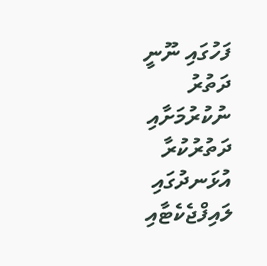ފަހުގައި ނޫނީ ދަތުރު ނުކުރުމަށާއި ދަތުރުކުރާ އުޅަނދުގައި ލައިފްޖެކެޓާއި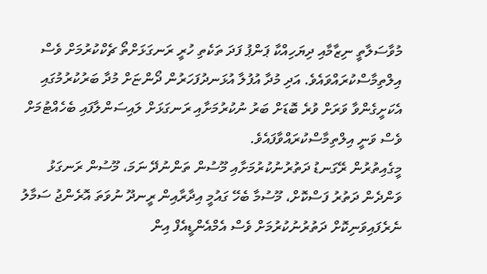މުވާސަލާތީ ނިޒާމާއި ދިޔަހިއްކާ ޕަންޕު ފަދަ ތަކެތި ހުރީ ރަނގަޅަށްތޯ ޗެކްކުރުމަށް ވެސް އިލްތިމާސްކުރައްވައެވެ. އަދި މުދާ އުފުލާ އުޅަނދުފަހަރުން ދޯންޏަށް މުދާ ބަރުކުރުމުގައި އެކަށީގެންވާ ވަރަށް ވުރެ ބޮޑަށް ބަރު ނުކުރުމަށާއި ރަނގަޅަށް ލައިސަންލާފައި ބެހެއްޓުމަށް ވެސް ވަނީ އިލްތިމާސްކުރައްވާފައެވެ.
މީގެއިތުރުން ރޭގަނޑު ދަތުރުނުކުރުމަށާއި މޫސުން ތަންނުދޭ ނަމަ، މޫސުން ރަނގަޅު ވަންދެން ދަތުރު ފަސްކޮށް، މޫސުމާ ބެހޭ ގައުމީ އިދާރާއިން ރީނދޫ ނުވަތަ އޮރެންޖު ސަމާލު ނެރެފައިވަނިކޮށް ދަތުރުނުކުރުމަށް ވެސް އެމްއެންޑީއެފް އިން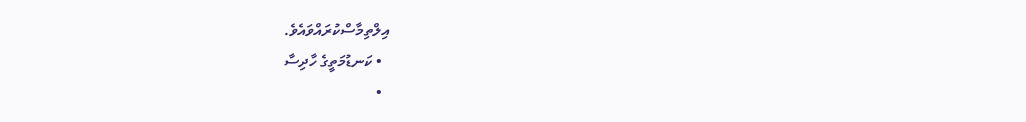އިލްތިމާސްކުރައްވައެވެ.
  • ކަނޑުމަތީގެ ހާދިސާ
  •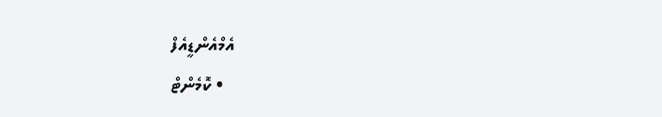އެމްއެންޑީއެފް
  • ކޮމެންޓް